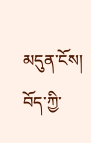མདུན་ངོས།
བོད་ཀྱི་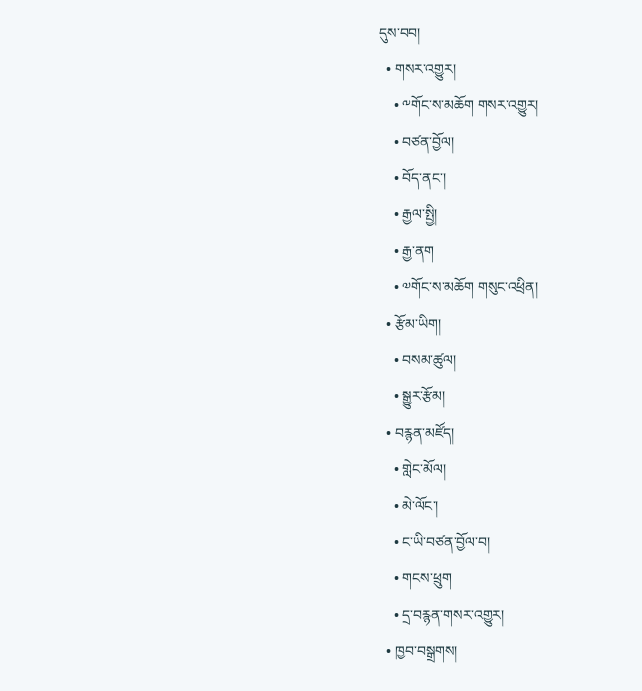དུས་བབ།
  • གསར་འགྱུར།
    • ༸གོང་ས་མཆོག གསར་འགྱུར།
    • བཙན་བྱོལ།
    • བོད་ནང་།
    • རྒྱལ་སྤྱི།
    • རྒྱ་ནག
    • ༧གོང་ས་མཆོག གསུང་འཕྲིན།
  • རྩོམ་ཡིག།
    • བསམ་ཚུལ།
    • སྒྱུར་རྩོམ།
  • བརྙན་མཛོད།
    • གླེང་མོལ།
    • མེ་ལོང་།
    • ང་ཡི་བཙན་བྱོལ་བ།
    • གངས་ཕྲུག
    • དྲ་བརྙན་གསར་འགྱུར།
  • ཁྱབ་བསྒྲགས།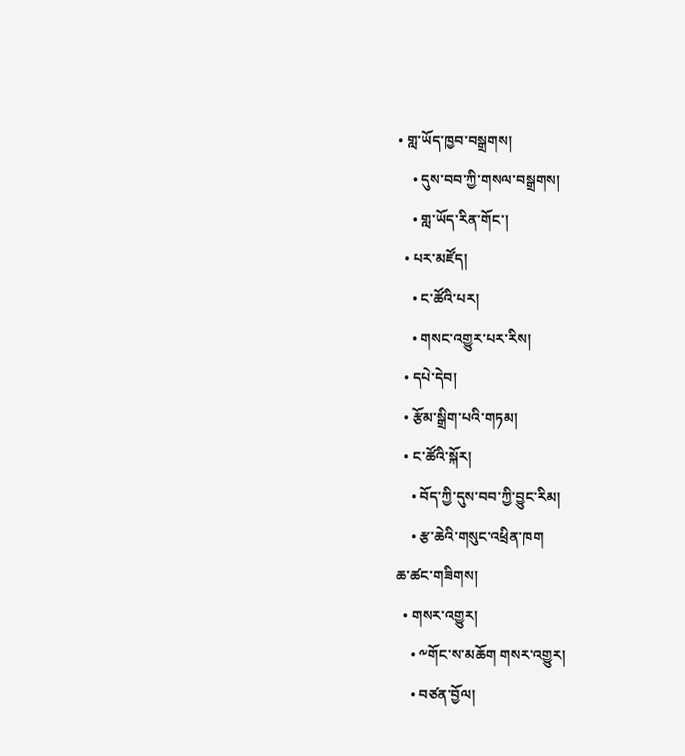• གླ་ཡོད་ཁྱབ་བསྒྲགས།
    • དུས་བབ་ཀྱི་གསལ་བསྒྲགས།
    • གླ་ཡོད་རིན་གོང་།
  • པར་མཛོད།
    • ང་ཚོའི་པར།
    • གསང་འགྱུར་པར་རིས།
  • དཔེ་དེབ།
  • རྩོམ་སྒྲིག་པའི་གཏམ།
  • ང་ཚོའི་སྐོར།
    • བོད་ཀྱི་དུས་བབ་ཀྱི་བྱུང་རིམ།
    • རྩ་ཆེའི་གསུང་འཕྲིན་ཁག
ཆ་ཚང་གཟིགས།
  • གསར་འགྱུར།
    • ༸གོང་ས་མཆོག གསར་འགྱུར།
    • བཙན་བྱོལ།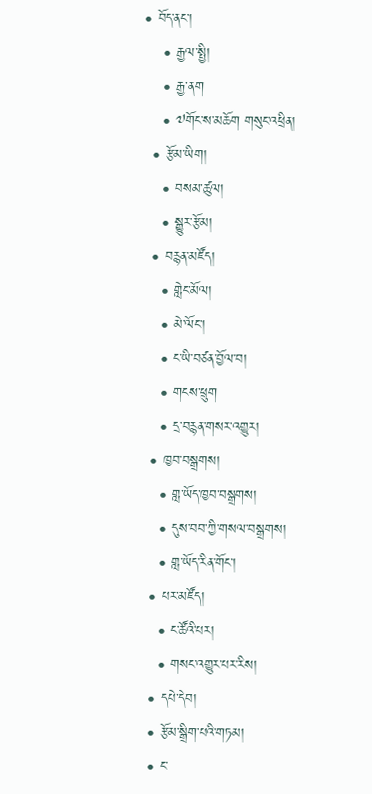• བོད་ནང་།
    • རྒྱལ་སྤྱི།
    • རྒྱ་ནག
    • ༧གོང་ས་མཆོག གསུང་འཕྲིན།
  • རྩོམ་ཡིག།
    • བསམ་ཚུལ།
    • སྒྱུར་རྩོམ།
  • བརྙན་མཛོད།
    • གླེང་མོལ།
    • མེ་ལོང་།
    • ང་ཡི་བཙན་བྱོལ་བ།
    • གངས་ཕྲུག
    • དྲ་བརྙན་གསར་འགྱུར།
  • ཁྱབ་བསྒྲགས།
    • གླ་ཡོད་ཁྱབ་བསྒྲགས།
    • དུས་བབ་ཀྱི་གསལ་བསྒྲགས།
    • གླ་ཡོད་རིན་གོང་།
  • པར་མཛོད།
    • ང་ཚོའི་པར།
    • གསང་འགྱུར་པར་རིས།
  • དཔེ་དེབ།
  • རྩོམ་སྒྲིག་པའི་གཏམ།
  • ང་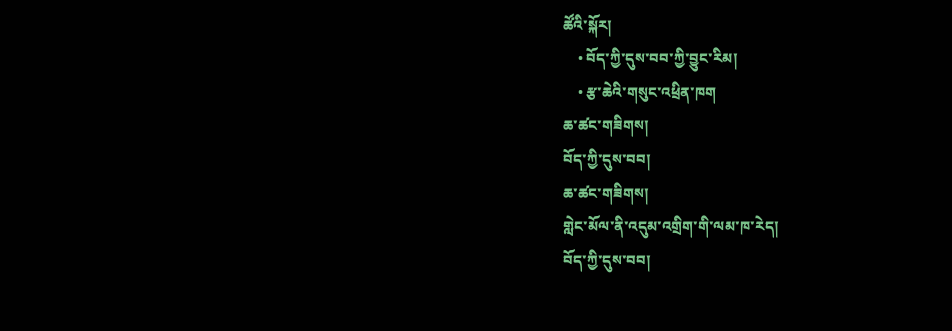ཚོའི་སྐོར།
    • བོད་ཀྱི་དུས་བབ་ཀྱི་བྱུང་རིམ།
    • རྩ་ཆེའི་གསུང་འཕྲིན་ཁག
ཆ་ཚང་གཟིགས།
བོད་ཀྱི་དུས་བབ།
ཆ་ཚང་གཟིགས།
གླེང་མོལ་ནི་འདུམ་འགྲིག་གི་ལམ་ཁ་རེད།
བོད་ཀྱི་དུས་བབ།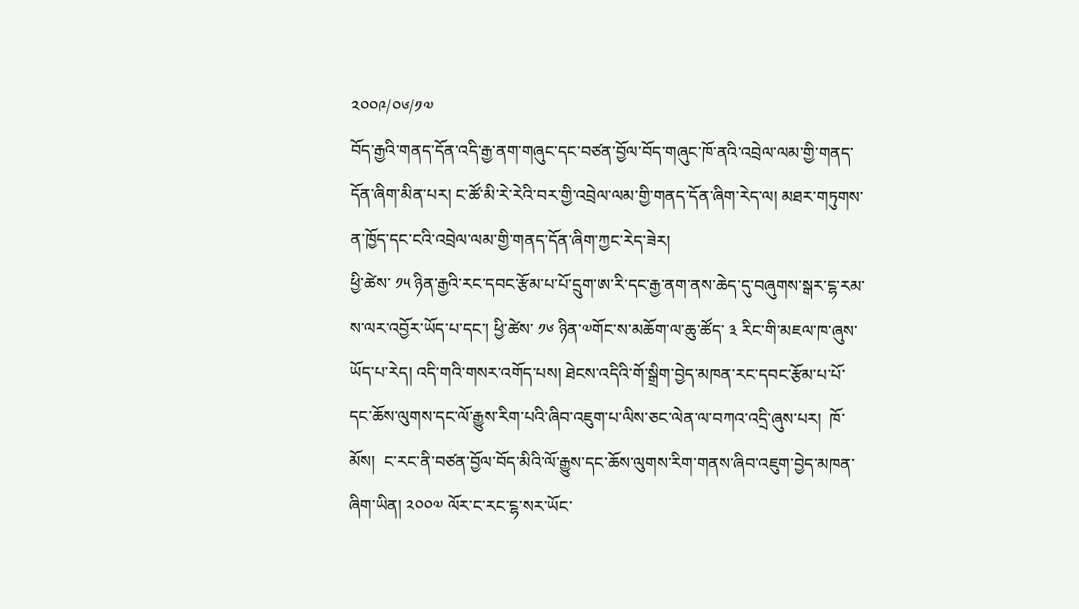༢༠༠༩/༠༦/༡༧
བོད་རྒྱའི་གནད་དོན་འདི་རྒྱ་ནག་གཞུང་དང་བཙན་བྱོལ་བོད་གཞུང་ཁོ་ནའི་འབྲེལ་ལམ་གྱི་གནད་དོན་ཞིག་མིན་པར། ང་ཚོ་མི་རེ་རེའི་བར་གྱི་འབྲེལ་ལམ་གྱི་གནད་དོན་ཞིག་རེད་ལ། མཐར་གཏུགས་ན་ཁྱོད་དང་ངའི་འབྲེལ་ལམ་གྱི་གནད་དོན་ཞིག་ཀྱང་རེད་ཟེར།
ཕྱི་ཚེས་ ༡༥ ཉིན་རྒྱའི་རང་དབང་རྩོམ་པ་པོ་དྲུག་ཨ་རི་དང་རྒྱ་ནག་ནས་ཆེད་དུ་བཞུགས་སྒར་ངྷ་རམ་ས་ལར་འབྱོར་ཡོད་པ་དང་། ཕྱི་ཚེས་ ༡༦ ཉིན་༧གོང་ས་མཆོག་ལ་ཆུ་ཚོད་ ༣ རིང་གི་མཇལ་ཁ་ཞུས་ཡོད་པ་རེད། འདི་གའི་གསར་འགོད་པས། ཐེངས་འདིའི་གོ་སྒྲིག་བྱེད་མཁན་རང་དབང་རྩོམ་པ་པོ་དང་ཆོས་ལུགས་དང་ལོ་རྒྱུས་རིག་པའི་ཞིབ་འཇུག་པ་ལིས་ཅང་ལེན་ལ་བཀའ་འདྲི་ཞུས་པར།  ཁོ་མོས།  ང་རང་ནི་བཙན་བྱོལ་བོད་མིའི་ལོ་རྒྱུས་དང་ཆོས་ལུགས་རིག་གནས་ཞིབ་འཇུག་བྱེད་མཁན་ཞིག་ཡིན། ༢༠༠༧ ལོར་ང་རང་ངྷ་སར་ཡོང་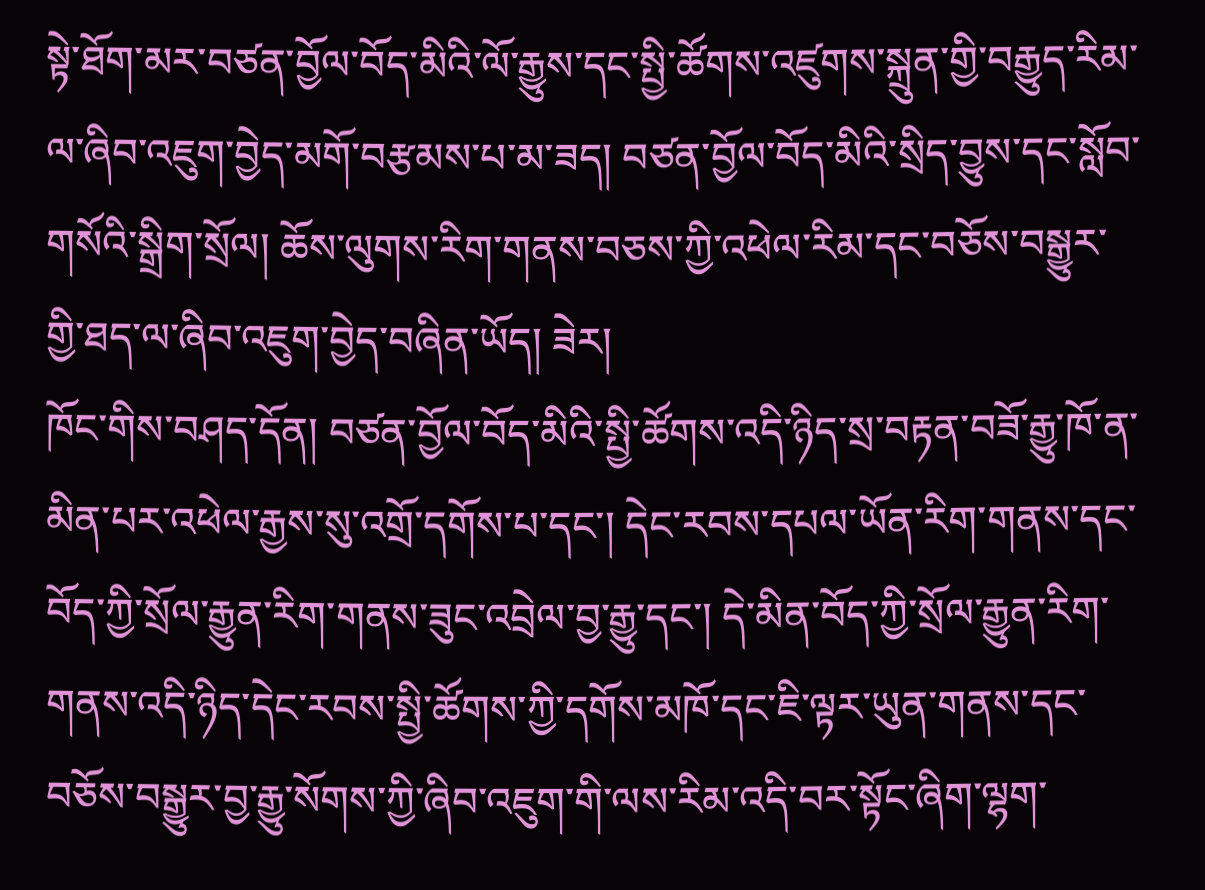སྟེ་ཐོག་མར་བཙན་བྱོལ་བོད་མིའི་ལོ་རྒྱུས་དང་སྤྱི་ཚོགས་འཛུགས་སྐྲུན་གྱི་བརྒྱུད་རིམ་ལ་ཞིབ་འཇུག་བྱེད་མགོ་བརྩམས་པ་མ་ཟད། བཙན་བྱོལ་བོད་མིའི་སྲིད་བྱུས་དང་སློབ་གསོའི་སྒྲིག་སྲོལ། ཆོས་ལུགས་རིག་གནས་བཅས་ཀྱི་འཕེལ་རིམ་དང་བཅོས་བསྒྱུར་གྱི་ཐད་ལ་ཞིབ་འཇུག་བྱེད་བཞིན་ཡོད། ཟེར།
ཁོང་གིས་བཤད་དོན། བཙན་བྱོལ་བོད་མིའི་སྤྱི་ཚོགས་འདི་ཉིད་སྲ་བརྟན་བཟོ་རྒྱུ་ཁོ་ན་མིན་པར་འཕེལ་རྒྱས་སུ་འགྲོ་དགོས་པ་དང་། དེང་རབས་དཔལ་ཡོན་རིག་གནས་དང་བོད་ཀྱི་སྲོལ་རྒྱུན་རིག་གནས་ཟུང་འབྲེལ་བྱ་རྒྱུ་དང་། དེ་མིན་བོད་ཀྱི་སྲོལ་རྒྱུན་རིག་གནས་འདི་ཉིད་དེང་རབས་སྤྱི་ཚོགས་ཀྱི་དགོས་མཁོ་དང་ཇི་ལྟར་ཡུན་གནས་དང་བཅོས་བསྒྱུར་བྱ་རྒྱུ་སོགས་ཀྱི་ཞིབ་འཇུག་གི་ལས་རིམ་འདི་བར་སྟོང་ཞིག་ལྷག་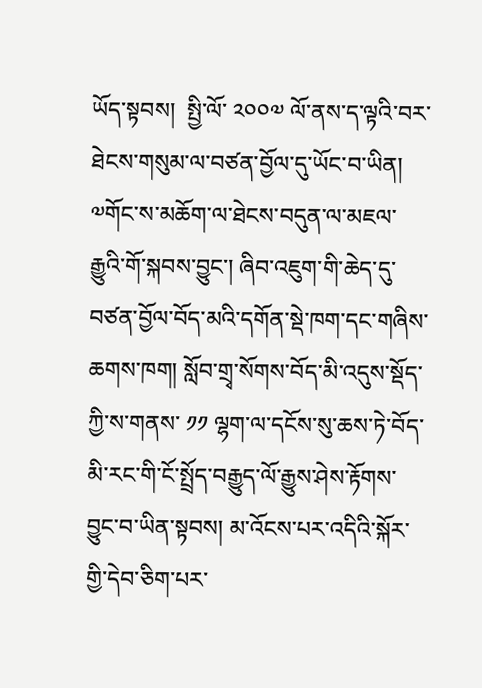ཡོད་སྟབས།  སྤྱི་ལོ་ ༢༠༠༧ ལོ་ནས་ད་ལྟའི་བར་ཐེངས་གསུམ་ལ་བཙན་བྱོལ་དུ་ཡོང་བ་ཡིན། ༧གོང་ས་མཆོག་ལ་ཐེངས་བདུན་ལ་མཇལ་རྒྱུའི་གོ་སྐབས་བྱུང་། ཞིབ་འཇུག་གི་ཆེད་དུ་བཙན་བྱོལ་བོད་མའི་དགོན་སྡེ་ཁག་དང་གཞིས་ཆགས་ཁག། སློབ་གྲྭ་སོགས་བོད་མི་འདུས་སྡོད་ཀྱི་ས་གནས་ ༡༡ ལྷག་ལ་དངོས་སུ་ཆས་ཏེ་བོད་མི་རང་གི་ངོ་སྤྲོད་བརྒྱུད་ལོ་རྒྱུས་ཤེས་རྟོགས་བྱུང་བ་ཡིན་སྟབས། མ་འོངས་པར་འདིའི་སྐོར་གྱི་དེབ་ཅིག་པར་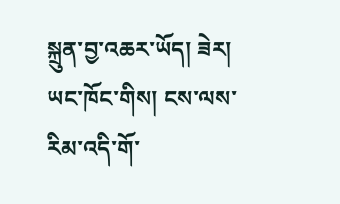སྐྲུན་བྱ་འཆར་ཡོད། ཟེར།
ཡང་ཁོང་གིས། ངས་ལས་རིམ་འདི་གོ་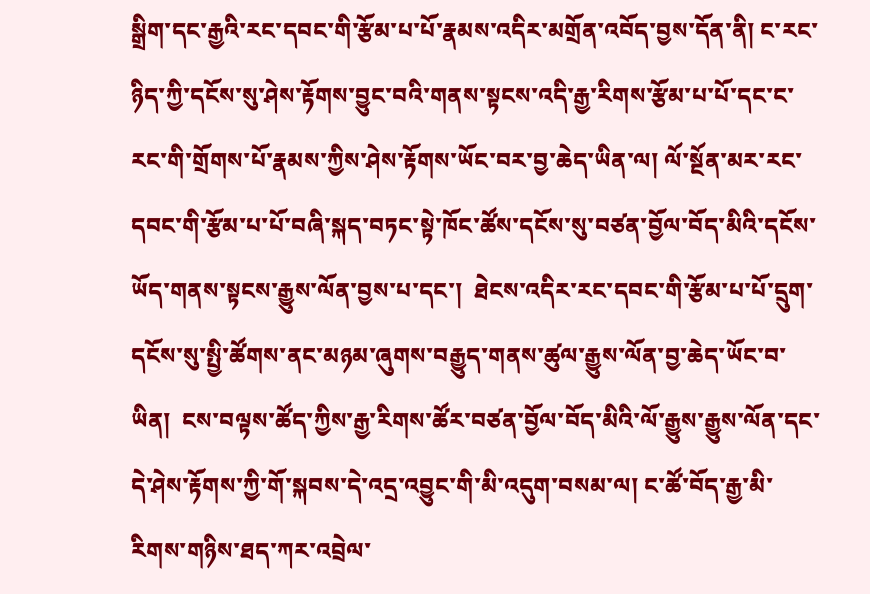སྒྲིག་དང་རྒྱའི་རང་དབང་གི་རྩོམ་པ་པོ་རྣམས་འདིར་མགྲོན་འབོད་བྱས་དོན་ནི། ང་རང་ཉིད་ཀྱི་དངོས་སུ་ཤེས་རྟོགས་བྱུང་བའི་གནས་སྟངས་འདི་རྒྱ་རིགས་རྩོམ་པ་པོ་དང་ང་རང་གི་གྲོགས་པོ་རྣམས་ཀྱིས་ཤེས་རྟོགས་ཡོང་བར་བྱ་ཆེད་ཡིན་ལ། ལོ་སྔོན་མར་རང་དབང་གི་རྩོམ་པ་པོ་བཞི་སྐད་བཏང་སྟེ་ཁོང་ཚོས་དངོས་སུ་བཙན་བྱོལ་བོད་མིའི་དངོས་ཡོད་གནས་སྟངས་རྒྱུས་ལོན་བྱས་པ་དང་།  ཐེངས་འདིར་རང་དབང་གི་རྩོམ་པ་པོ་དྲུག་དངོས་སུ་སྤྱི་ཚོགས་ནང་མཉམ་ཞུགས་བརྒྱུད་གནས་ཚུལ་རྒྱུས་ལོན་བྱ་ཆེད་ཡོང་བ་ཡིན།  ངས་བལྟས་ཚོད་ཀྱིས་རྒྱ་རིགས་ཚོར་བཙན་བྱོལ་བོད་མིའི་ལོ་རྒྱུས་རྒྱུས་ལོན་དང་དེ་ཤེས་རྟོགས་ཀྱི་གོ་སྐབས་དེ་འདྲ་འབྱུང་གི་མི་འདུག་བསམ་ལ། ང་ཚོ་བོད་རྒྱ་མི་རིགས་གཉིས་ཐད་ཀར་འབྲེལ་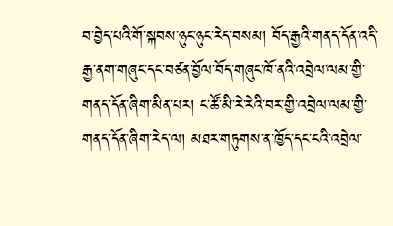བ་བྱེད་པའི་གོ་སྐབས་ཉུང་ཉུང་རེད་བསམ། བོད་རྒྱའི་གནད་དོན་འདི་རྒྱ་ནག་གཞུང་དང་བཙན་བྱོལ་བོད་གཞུང་ཁོ་ནའི་འབྲེལ་ལམ་གྱི་གནད་དོན་ཞིག་མིན་པར། ང་ཚོ་མི་རེ་རེའི་བར་གྱི་འབྲེལ་ལམ་གྱི་གནད་དོན་ཞིག་རེད་ལ། མཐར་གཏུགས་ན་ཁྱོད་དང་ངའི་འབྲེལ་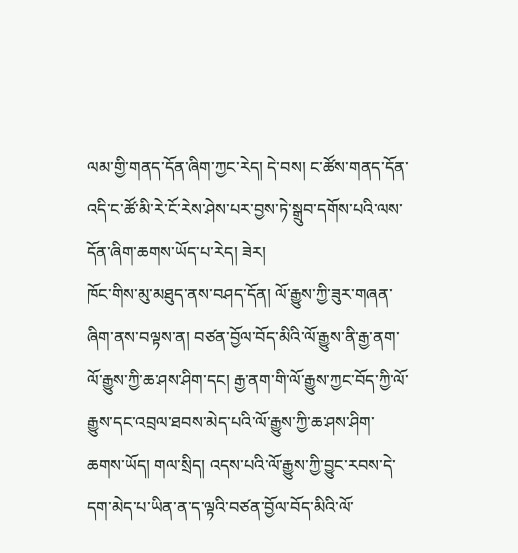ལམ་གྱི་གནད་དོན་ཞིག་ཀྱང་རེད། དེ་བས། ང་ཚོས་གནད་དོན་འདི་ང་ཚོ་མི་རེ་ངོ་རེས་ཤེས་པར་བྱས་ཏེ་སྒྲུབ་དགོས་པའི་ལས་དོན་ཞིག་ཆགས་ཡོད་པ་རེད། ཟེར།
ཁོང་གིས་མུ་མཐུད་ནས་བཤད་དོན། ལོ་རྒྱུས་ཀྱི་ཟུར་གཞན་ཞིག་ནས་བལྟས་ན། བཙན་བྱོལ་བོད་མིའི་ལོ་རྒྱུས་ནི་རྒྱ་ནག་ལོ་རྒྱུས་ཀྱི་ཆ་ཤས་ཤིག་དང། རྒྱ་ནག་གི་ལོ་རྒྱུས་ཀྱང་བོད་ཀྱི་ལོ་རྒྱུས་དང་འབྲལ་ཐབས་མེད་པའི་ལོ་རྒྱུས་ཀྱི་ཆ་ཤས་ཤིག་ཆགས་ཡོད། གལ་སྲིད། འདས་པའི་ལོ་རྒྱུས་ཀྱི་བྱུང་རབས་དེ་དག་མེད་པ་ཡིན་ན་ད་ལྟའི་བཙན་བྱོལ་བོད་མིའི་ལོ་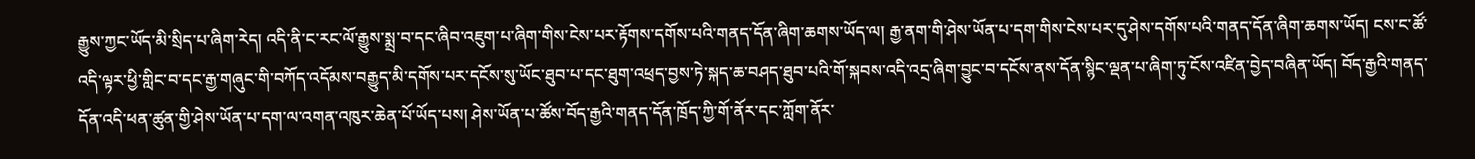རྒྱུས་ཀྱང་ཡོད་མི་སྲིད་པ་ཞིག་རེད། འདི་ནི་ང་རང་ལོ་རྒྱུས་སྨྲ་བ་དང་ཞིབ་འཇུག་པ་ཞིག་གིས་ངེས་པར་རྟོགས་དགོས་པའི་གནད་དོན་ཞིག་ཆགས་ཡོད་ལ། རྒྱ་ནག་གི་ཤེས་ཡོན་པ་དག་གིས་ངེས་པར་དུ་ཤེས་དགོས་པའི་གནད་དོན་ཞིག་ཆགས་ཡོད། ངས་ང་ཚོ་འདི་ལྟར་ཕྱི་གླིང་བ་དང་རྒྱ་གཞུང་གི་བཀོད་འདོམས་བརྒྱུད་མི་དགོས་པར་དངོས་སུ་ཡོང་ཐུབ་པ་དང་ཐུག་འཕྲད་བྱས་ཏེ་སྐད་ཆ་བཤད་ཐུབ་པའི་གོ་སྐབས་འདི་འདྲ་ཞིག་བྱུང་བ་དངོས་ནས་དོན་སྙིང་ལྡན་པ་ཞིག་ཏུ་ངོས་འཛིན་བྱེད་བཞིན་ཡོད། བོད་རྒྱའི་གནད་དོན་འདི་ཕན་ཚུན་གྱི་ཤེས་ཡོན་པ་དག་ལ་འགན་འཁུར་ཆེན་པོ་ཡོད་པས། ཤེས་ཡོན་པ་ཚོས་བོད་རྒྱའི་གནད་དོན་ཁྲོད་ཀྱི་གོ་ནོར་དང་ཀློག་ནོར་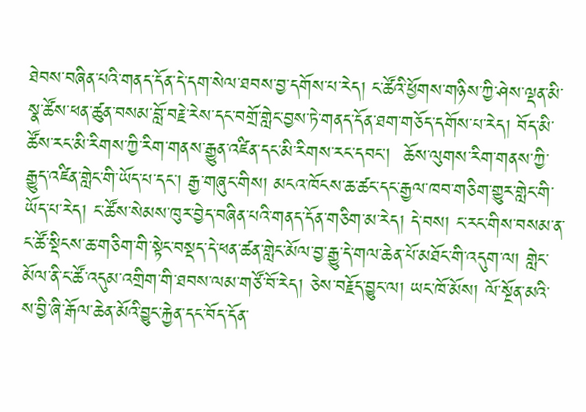ཐེབས་བཞིན་པའི་གནད་དོན་དེ་དག་སེལ་ཐབས་བྱ་དགོས་པ་རེད། ང་ཚོའི་ཕྱོགས་གཉིས་ཀྱི་ཤེས་ལྡན་མི་སྣ་ཚོས་ཕན་ཚུན་བསམ་བློ་བརྗེ་རེས་དང་བགྲོ་གླེང་བྱས་ཏེ་གནད་དོན་ཐག་གཅོད་དགོས་པ་རེད། བོད་མི་ཚོས་རང་མི་རིགས་ཀྱི་རིག་གནས་རྒྱུན་འཛིན་དང་མི་རིགས་རང་དབང།  ཆོས་ལུགས་རིག་གནས་ཀྱི་རྒྱུད་འཛིན་གླེང་གི་ཡོད་པ་དང་། རྒྱ་གཞུང་གིས། མངའ་ཁོངས་ཆ་ཚང་དང་རྒྱལ་ཁབ་གཅིག་གྱུར་གླེང་གི་ཡོད་པ་རེད། ང་ཚོས་སེམས་ཁུར་བྱེད་བཞིན་པའི་གནད་དོན་གཅིག་མ་རེད། དེ་བས། ང་རང་གིས་བསམ་ན་ང་ཚོ་སྡིངས་ཆ་གཅིག་གི་སྟེང་བསྡད་དེ་ཕན་ཚན་གླེང་མོལ་བྱ་རྒྱུ་དེ་གལ་ཆེན་པོ་མཐོང་གི་འདུག་ལ། གླེང་མོལ་ནི་ང་ཚོ་འདུམ་འགྲིག་གི་ཐབས་ལམ་གཙོ་བོ་རེད། ཅེས་བརྗོད་བྱུང་ལ། ཡང་ཁོ་མོས། ལོ་སྔོན་མའི་ས་བྱི་ཞི་རྒོལ་ཆེན་མོའི་བྱུང་རྐྱེན་དང་བོད་དོན་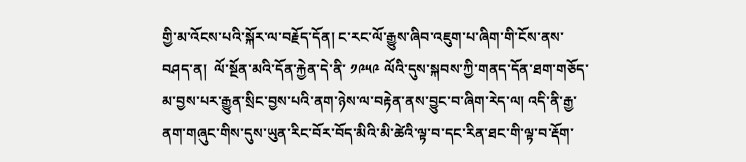གྱི་མ་འོངས་པའི་སྐོར་ལ་བརྗོད་དོན། ང་རང་ལོ་རྒྱུས་ཞིབ་འཇུག་པ་ཞིག་གི་ངོས་ནས་བཤད་ན།  ལོ་སྔོན་མའི་དོན་རྐྱེན་དེ་ནི་ ༡༩༥༩ ལོའི་དུས་སྐབས་ཀྱི་གནད་དོན་ཐག་གཅོད་མ་བྱས་པར་རྒྱུན་སྲིང་བྱས་པའི་ནག་ཉེས་ལ་བརྟེན་ནས་བྱུང་བ་ཞིག་རེད་ལ། འདི་ནི་རྒྱ་ནག་གཞུང་གིས་དུས་ཡུན་རིང་བོར་བོད་མིའི་མི་ཚེའི་ལྟ་བ་དང་རིན་ཐང་གི་ལྟ་བ་རྡོག་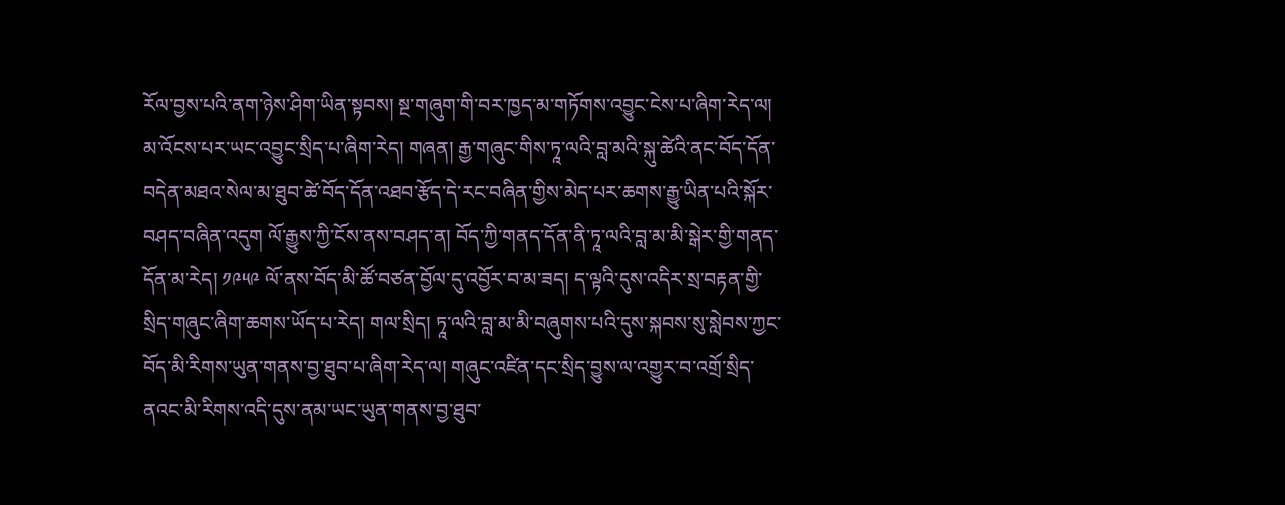རོལ་བྱས་པའི་ནག་ཉེས་ཤིག་ཡིན་སྟབས། སྔ་གཞུག་གི་བར་ཁྱད་མ་གཏོགས་འབྱུང་ངེས་པ་ཞིག་རེད་ལ། མ་འོངས་པར་ཡང་འབྱུང་སྲིད་པ་ཞིག་རེད། གཞན། རྒྱ་གཞུང་གིས་ཏཱ་ལའི་བླ་མའི་སྐུ་ཚེའི་ནང་བོད་དོན་བདེན་མཐའ་སེལ་མ་ཐུབ་ཚེ་བོད་དོན་འཐབ་རྩོད་དེ་རང་བཞིན་གྱིས་མེད་པར་ཆགས་རྒྱུ་ཡིན་པའི་སྐོར་བཤད་བཞིན་འདུག ལོ་རྒྱུས་ཀྱི་ངོས་ནས་བཤད་ན། བོད་ཀྱི་གནད་དོན་ནི་ཏཱ་ལའི་བླ་མ་མི་སྒེར་གྱི་གནད་དོན་མ་རེད། ༡༩༥༩ ལོ་ནས་བོད་མི་ཚོ་བཙན་བྱོལ་དུ་འབྱོར་བ་མ་ཟད། ད་ལྟའི་དུས་འདིར་སྲ་བརྟན་གྱི་སྲིད་གཞུང་ཞིག་ཆགས་ཡོད་པ་རེད། གལ་སྲིད། ཏཱ་ལའི་བླ་མ་མི་བཞུགས་པའི་དུས་སྐབས་སུ་སླེབས་ཀྱང་བོད་མི་རིགས་ཡུན་གནས་བྱ་ཐུབ་པ་ཞིག་རེད་ལ། གཞུང་འཛིན་དང་སྲིད་བྱུས་ལ་འགྱུར་བ་འགྲོ་སྲིད་ནའང་མི་རིགས་འདི་དུས་ནམ་ཡང་ཡུན་གནས་བྱ་ཐུབ་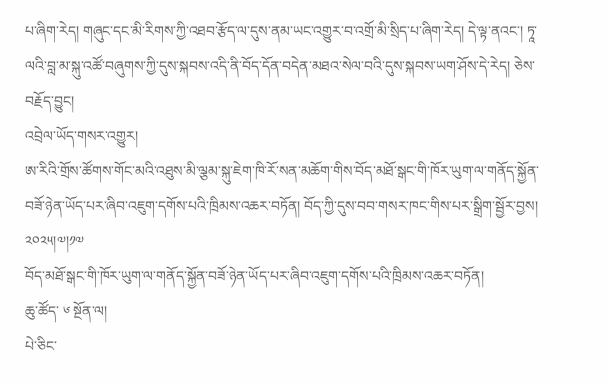པ་ཞིག་རེད། གཞུང་དང་མི་རིགས་ཀྱི་འཐབ་རྩོད་ལ་དུས་ནམ་ཡང་འགྱུར་བ་འགྲོ་མི་སྲིད་པ་ཞིག་རེད། དེ་ལྟ་ནའང་། ཏཱ་ལའི་བླ་མ་སྐུ་འཚོ་བཞུགས་ཀྱི་དུས་སྐབས་འདི་ནི་བོད་དོན་བདེན་མཐའ་སེལ་བའི་དུས་སྐབས་ཡག་ཤོས་དེ་རེད། ཅེས་བརྗོད་བྱུང།
འབྲེལ་ཡོད་གསར་འགྱུར།
ཨ་རིའི་གྲོས་ཚོགས་གོང་མའི་འཐུས་མི་ལྕམ་སྐུ་ཇེག་ཁི་རོ་སན་མཆོག་གིས་བོད་མཐོ་སྒང་གི་ཁོར་ཡུག་ལ་གནོད་སྐྱོན་བཟོ་ཉེན་ཡོད་པར་ཞིབ་འཇུག་དགོས་པའི་ཁྲིམས་འཆར་བཏོན། བོད་ཀྱི་དུས་བབ་གསར་ཁང་གིས་པར་སྒྲིག་སྦྱོར་བྱས། ༢༠༢༥།༧།༡༧
བོད་མཐོ་སྒང་གི་ཁོར་ཡུག་ལ་གནོད་སྐྱོན་བཟོ་ཉེན་ཡོད་པར་ཞིབ་འཇུག་དགོས་པའི་ཁྲིམས་འཆར་བཏོན།
ཆུ་ཚོད་ ༦ སྔོན་ལ།
པེ་ཅིང་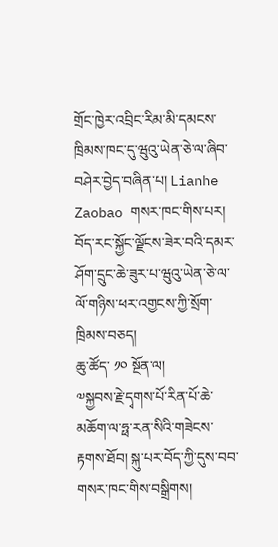གྲོང་ཁྱེར་འབྲིང་རིམ་མི་དམངས་ཁྲིམས་ཁང་དུ་ཝུའུ་ཡེན་ཅེ་ལ་ཞིབ་བཤེར་བྱེད་བཞིན་པ། Lianhe Zaobao གསར་ཁང་གིས་པར།
བོད་རང་སྐྱོང་ལྗོངས་ཟེར་བའི་དམར་ཤོག་དྲུང་ཆེ་ཟུར་པ་ཝུའུ་ཡེན་ཅེ་ལ་ལོ་གཉིས་ཕར་འགྱངས་ཀྱི་སྲོག་ཁྲིམས་བཅད།
ཆུ་ཚོད་ ༡༠ སྔོན་ལ།
༧སྐྱབས་རྗེ་དྭགས་པོ་རིན་པོ་ཆེ་མཆོག་ལ་ཧྥ་རན་སིའི་གཟེངས་རྟགས་ཐོབ། སྐུ་པར་བོད་ཀྱི་དུས་བབ་གསར་ཁང་གིས་བསྒྲིགས།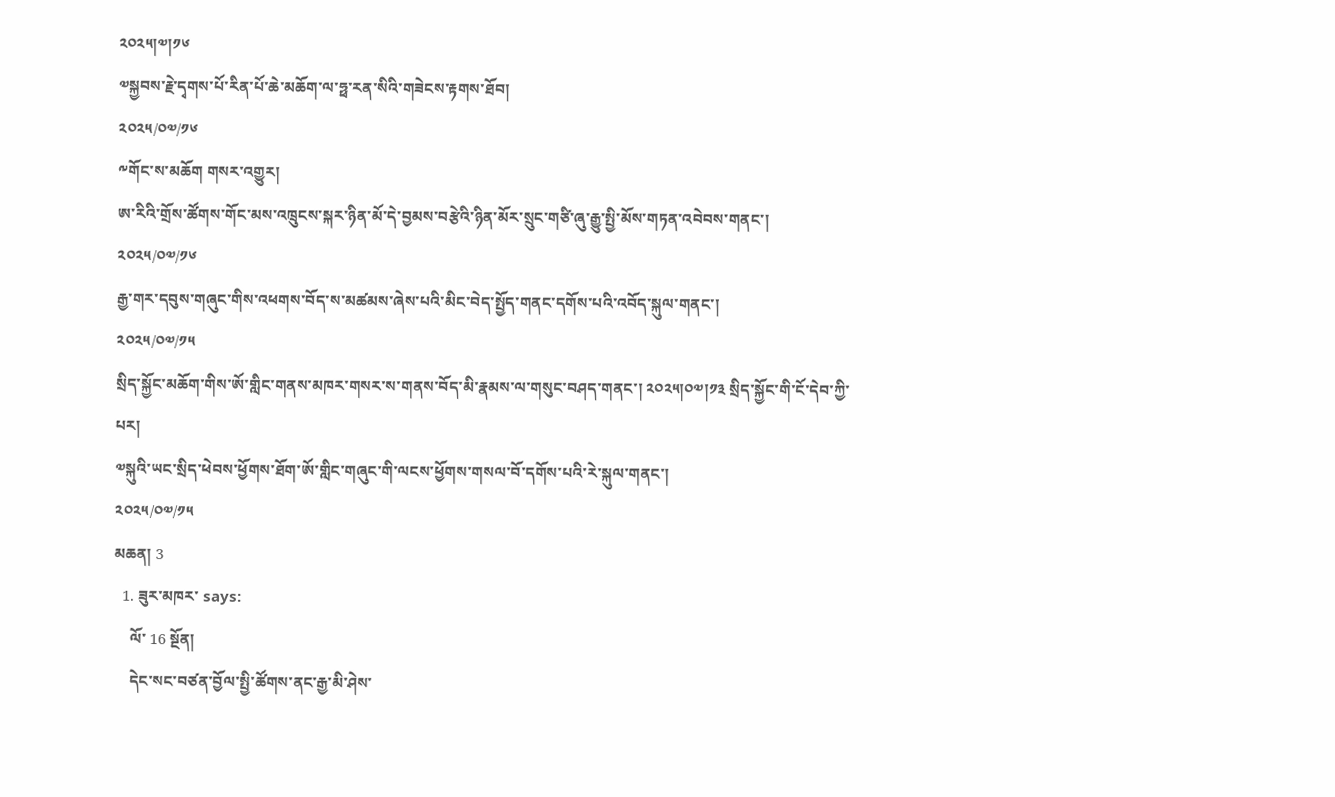༢༠༢༥།༧།༡༦
༧སྐྱབས་རྗེ་དྭགས་པོ་རིན་པོ་ཆེ་མཆོག་ལ་ཧྥ་རན་སིའི་གཟེངས་རྟགས་ཐོབ།
༢༠༢༥/༠༧/༡༦
༸གོང་ས་མཆོག གསར་འགྱུར།
ཨ་རིའི་གྲོས་ཚོགས་གོང་མས་འཁྲུངས་སྐར་ཉིན་མོ་དེ་བྱམས་བརྩེའི་ཉིན་མོར་སྲུང་གཙི་ཞུ་རྒྱུ་སྤྱི་མོས་གཏན་འབེབས་གནང་།
༢༠༢༥/༠༧/༡༦
རྒྱ་གར་དབུས་གཞུང་གིས་འཕགས་བོད་ས་མཚམས་ཞེས་པའི་མིང་བེད་སྤྱོད་གནང་དགོས་པའི་འབོད་སྐུལ་གནང་།
༢༠༢༥/༠༧/༡༥
སྲིད་སྐྱོང་མཆོག་གིས་ཨོ་གླིང་གནས་མཁར་གསར་ས་གནས་བོད་མི་རྣམས་ལ་གསུང་བཤད་གནང་། ༢༠༢༥།༠༧།༡༣ སྲིད་སྐྱོང་གི་ངོ་དེབ་ཀྱི་པར།
༧སྐུའི་ཡང་སྲིད་ཕེབས་ཕྱོགས་ཐོག་ཨོ་གླིང་གཞུང་གི་ལངས་ཕྱོགས་གསལ་བོ་དགོས་པའི་རེ་སྐུལ་གནང་།
༢༠༢༥/༠༧/༡༥
མཆན། 3
  1. ཟུར་མཁར་ says:
    ལོ་ 16 སྔོན།
    དེང་སང་བཙན་བྱོལ་སྤྱི་ཚོགས་ནང་རྒྱ་མི་ཤེས་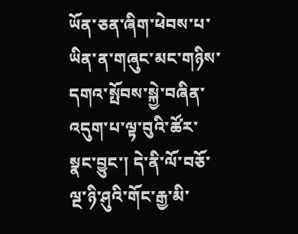ཡོན་ཅན་ཞིག་ཕེབས་པ་ཡིན་ན་གཞུང་མང་གཉིས་དགའ་སྤོབས་སྐྱེ་བཞིན་འདུག་པ་ལྟ་བུའི་ཚོར་སྣང་བྱུང་། དེ་ནི་ལོ་བཅོ་ལྔ་ཉི་ཤུའི་གོང་རྒྱ་མི་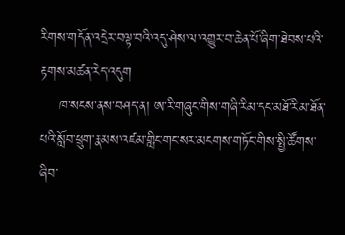རིགས་གདོན་འདྲེར་བལྟ་བའི་འདུ་ཤེས་ལ་འགྱུར་བ་ཆེན་པོ་ཞིག་ཐེབས་པའི་རྟགས་མཚན་རེད་འདུག
    ཁ་སངས་ནས་བཤད་ན། ཨ་རི་གཞུང་གིས་གཞི་རིམ་དང་མཐོ་རིམ་ཐོན་པའི་སློབ་ཕྲུག་རྣམས་འཛམ་གླིང་གང་སར་མངགས་གཏོང་གིས་སྤྱི་ཚོགས་ཞིབ་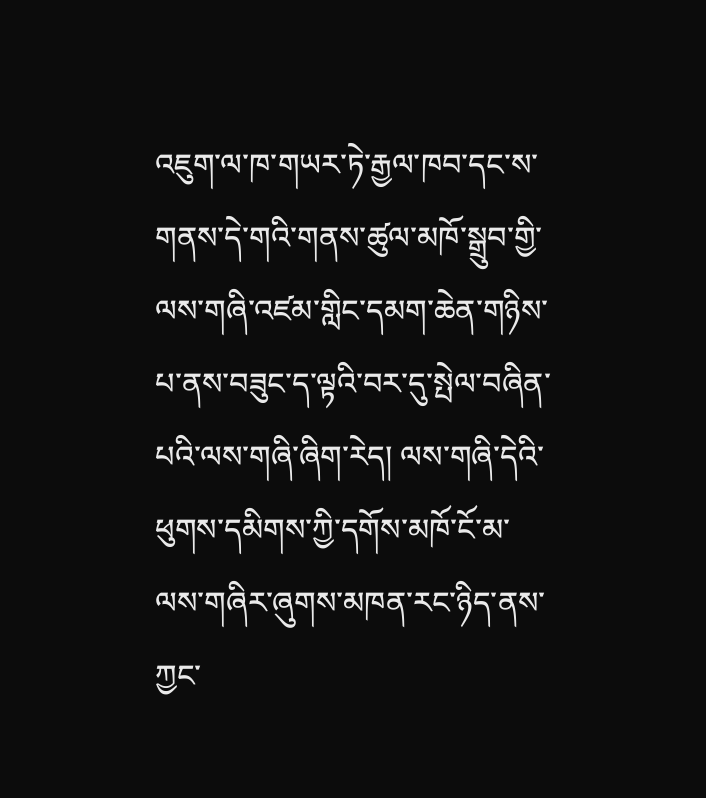འཇུག་ལ་ཁ་གཡར་ཏེ་རྒྱལ་ཁབ་དང་ས་གནས་དེ་གའི་གནས་ཚུལ་མཁོ་སྒྲུབ་གྱི་ལས་གཞི་འཛམ་གླིང་དམག་ཆེན་གཉིས་པ་ནས་བཟུང་ད་ལྟའི་བར་དུ་སྤེལ་བཞིན་པའི་ལས་གཞི་ཞིག་རེད། ལས་གཞི་དེའི་ཕུགས་དམིགས་ཀྱི་དགོས་མཁོ་ངོ་མ་ལས་གཞིར་ཞུགས་མཁན་རང་ཉིད་ནས་ཀྱང་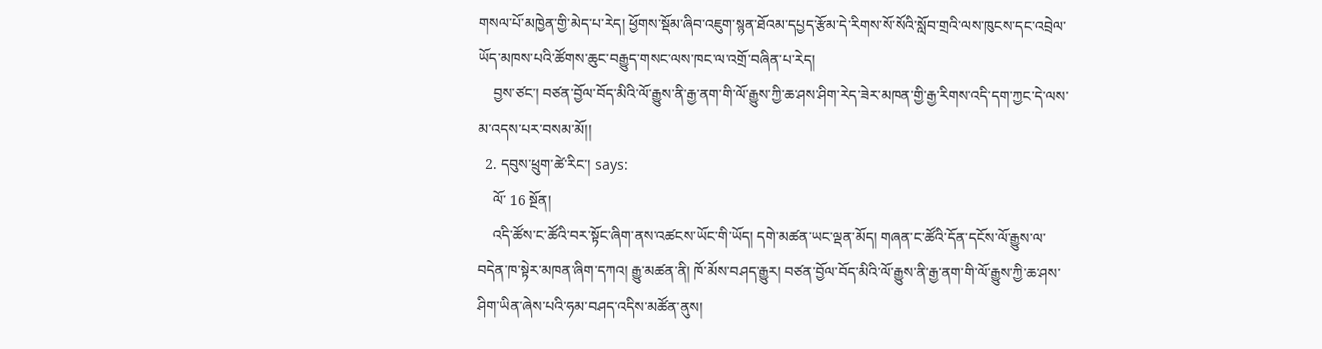གསལ་པོ་མཁྱེན་གྱི་མེད་པ་རེད། ཕྱོགས་སྡོམ་ཞིབ་འཇུག་སྙན་ཐོའམ་དཔྱད་རྩོམ་དེ་རིགས་སོ་སོའི་སློབ་གྲའི་ལས་ཁུངས་དང་འབྲེལ་ཡོད་མཁས་པའི་ཚོགས་ཆུང་བརྒྱུད་གསང་ལས་ཁང་ལ་འགྲོ་བཞིན་པ་རེད།
    བྱས་ཙང་། བཙན་བྱོལ་བོད་མིའི་ལོ་རྒྱུས་ནི་རྒྱ་ནག་གི་ལོ་རྒྱུས་ཀྱི་ཆ་ཤས་ཤིག་རེད་ཟེར་མཁན་གྱི་རྒྱ་རིགས་འདི་དག་ཀྱང་དེ་ལས་མ་འདས་པར་བསམ་མོ།།
  2. དབུས་ཕྲུག་ཚེ་རིང་། says:
    ལོ་ 16 སྔོན།
    འདི་ཚོས་ང་ཚོའི་བར་སྟོང་ཞིག་ནས་འཚངས་ཡོང་གི་ཡོད། དགེ་མཚན་ཡང་ལྡན་མོད། གཞན་ང་ཚོའི་དོན་དངོས་ལོ་རྒྱུས་ལ་བདེན་ཁ་སྟེར་མཁན་ཞིག་དཀའ། རྒྱུ་མཚན་ནི། ཁོ་མོས་བཤད་རྒྱུར། བཙན་བྱོལ་བོད་མིའི་ལོ་རྒྱུས་ནི་རྒྱ་ནག་གི་ལོ་རྒྱུས་ཀྱི་ཆ་ཤས་ཤིག་ཡིན་ཞེས་པའི་ཧམ་བཤད་འདིས་མཚོན་ནུས།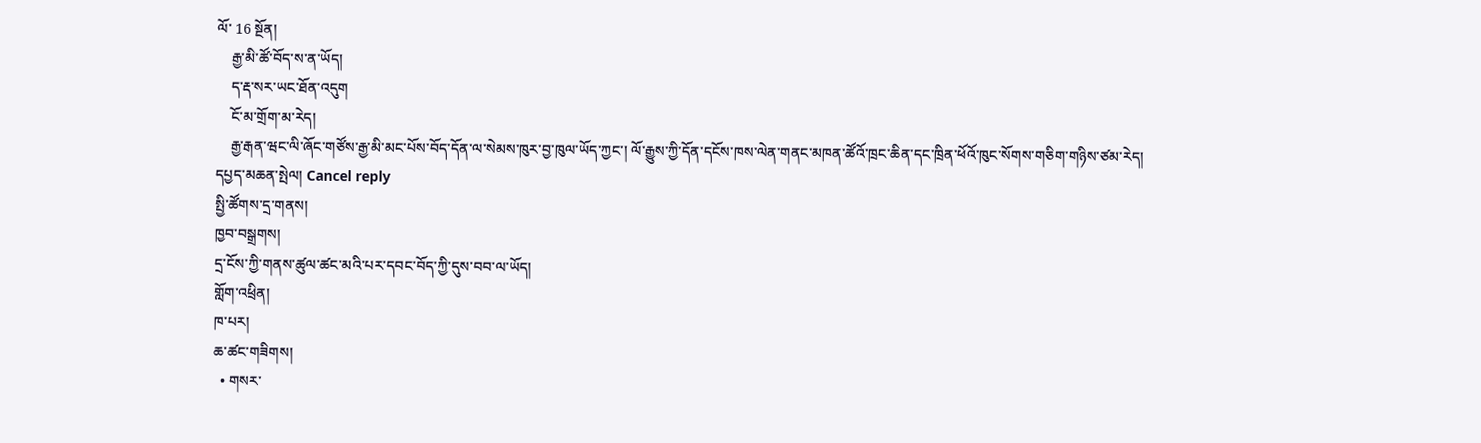ལོ་ 16 སྔོན།
    རྒྱ་མི་ཚོ་བོད་ས་ན་ཡོད།
    ད་རྡ་སར་ཡང་ཐོན་འདུག
    ངོ་མ་གྲོག་མ་རེད།
    རྒྱ་རྒན་ཝང་ལི་ཞོང་གཙོས་རྒྱ་མི་མང་པོས་བོད་དོན་ལ་སེམས་ཁུར་བྱ་ཁུལ་ཡོད་ཀྱང་། ལོ་རྒྱུས་ཀྱི་དོན་དངོས་ཁས་ལེན་གནང་མཁན་ཚོའོ་ཁྲང་ཆིན་དང་ཁྲིན་ཕོའོ་ཁུང་སོགས་གཅིག་གཉིས་ཙམ་རེད།
དཔྱད་མཆན་སྤེལ། Cancel reply
སྤྱི་ཚོགས་དྲ་གནས།
ཁྱབ་བསྒྲགས།
དྲ་ངོས་ཀྱི་གནས་ཚུལ་ཚང་མའི་པར་དབང་བོད་ཀྱི་དུས་བབ་ལ་ཡོད།
གློག་འཕྲིན།
ཁ་པར།
ཆ་ཚང་གཟིགས།
  • གསར་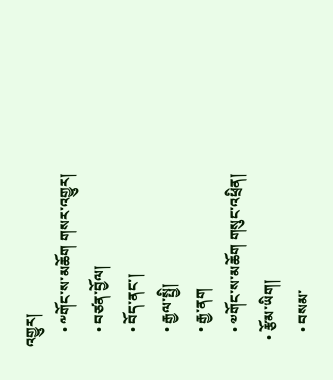འགྱུར།
    • ༸གོང་ས་མཆོག གསར་འགྱུར།
    • བཙན་བྱོལ།
    • བོད་ནང་།
    • རྒྱལ་སྤྱི།
    • རྒྱ་ནག
    • ༧གོང་ས་མཆོག གསུང་འཕྲིན།
  • རྩོམ་ཡིག།
    • བསམ་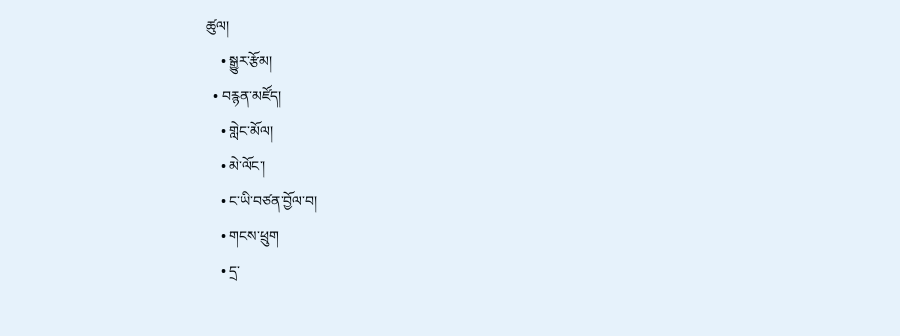ཚུལ།
    • སྒྱུར་རྩོམ།
  • བརྙན་མཛོད།
    • གླེང་མོལ།
    • མེ་ལོང་།
    • ང་ཡི་བཙན་བྱོལ་བ།
    • གངས་ཕྲུག
    • དྲ་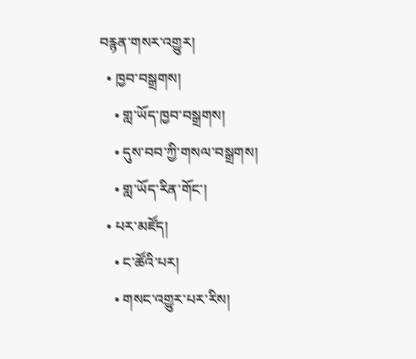བརྙན་གསར་འགྱུར།
  • ཁྱབ་བསྒྲགས།
    • གླ་ཡོད་ཁྱབ་བསྒྲགས།
    • དུས་བབ་ཀྱི་གསལ་བསྒྲགས།
    • གླ་ཡོད་རིན་གོང་།
  • པར་མཛོད།
    • ང་ཚོའི་པར།
    • གསང་འགྱུར་པར་རིས།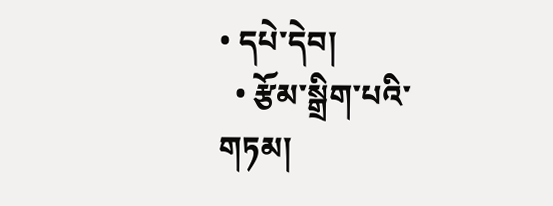• དཔེ་དེབ།
  • རྩོམ་སྒྲིག་པའི་གཏམ།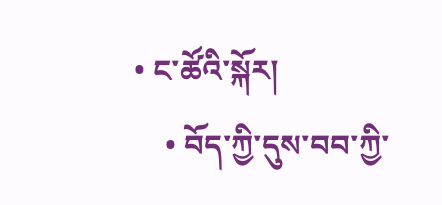• ང་ཚོའི་སྐོར།
    • བོད་ཀྱི་དུས་བབ་ཀྱི་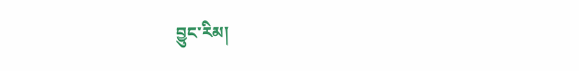བྱུང་རིམ།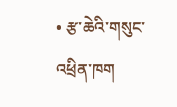• རྩ་ཆེའི་གསུང་འཕྲིན་ཁག